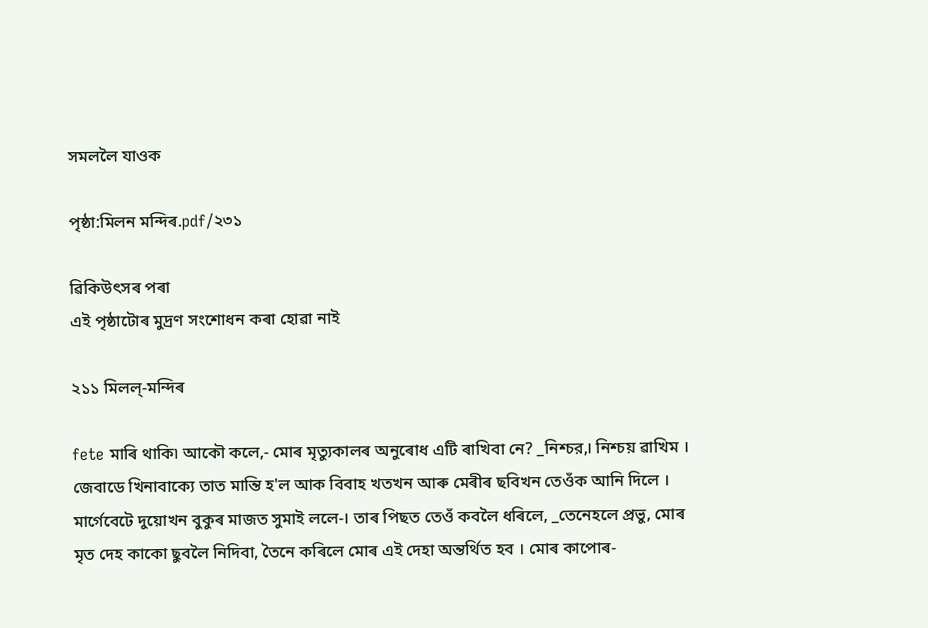সমললৈ যাওক

পৃষ্ঠা:মিলন মন্দিৰ.pdf/২৩১

ৱিকিউৎসৰ পৰা
এই পৃষ্ঠাটোৰ মুদ্ৰণ সংশোধন কৰা হোৱা নাই

২১১ মিলল্-মন্দিৰ

fete মাৰি থাকি৷ আকৌ কলে,- মোৰ মৃত্যুকালৰ অনুৰোধ এটি ৰাখিবা নে? _নিশ্চর,। নিশ্চয় ৱাখিম । জেবাডে খিনাবাক্যে তাত মান্তি হ'ল আক বিবাহ খতখন আৰু মেৰীৰ ছবিখন তেওঁক আনি দিলে । মার্গেবেটে দুয়োখন বুকুৰ মাজত সুমাই ললে-। তাৰ পিছত তেওঁ কবলৈ ধৰিলে, _তেনেহলে প্রভু, মোৰ মৃত দেহ কাকো ছুবলৈ নিদিবা, তৈনে কৰিলে মোৰ এই দেহা অন্তর্থিত হব । মোৰ কাপোৰ-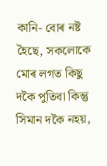কানি- বোৰ নষ্ট হৈছে, সকলোকে মোৰ লগত কিছু দকৈ পুতিবা কিন্তু সিমান দকৈ নহয়,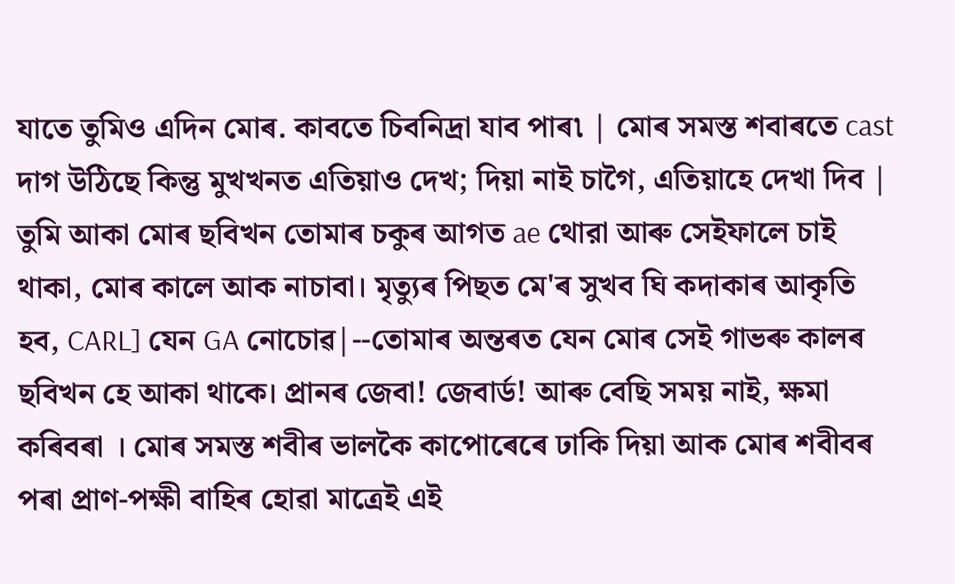যাতে তুমিও এদিন মোৰ. কাবতে চিবনিদ্রা যাব পাৰ৷ | মোৰ সমস্ত শবাৰতে cast দাগ উঠিছে কিন্তু মুখখনত এতিয়াও দেখ; দিয়া নাই চাগৈ, এতিয়াহে দেখা দিব | তুমি আকা মোৰ ছবিখন তোমাৰ চকুৰ আগত ae থোরা আৰু সেইফালে চাই থাকা, মোৰ কালে আক নাচাবা। মৃত্যুৰ পিছত মে'ৰ সুখব ঘি কদাকাৰ আকৃতি হব, CARL] যেন GA নোচোৱ|--তোমাৰ অন্তৰত যেন মোৰ সেই গাভৰু কালৰ ছবিখন হে আকা থাকে। প্রানৰ জেবা! জেবার্ড! আৰু বেছি সময় নাই, ক্ষমা কৰিবৰা । মোৰ সমস্ত শবীৰ ভালকৈ কাপোৰেৰে ঢাকি দিয়া আক মোৰ শবীবৰ পৰা প্রাণ-পক্ষী বাহিৰ হোৱা মাত্রেই এই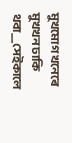মুখমোগ খনেৰে মুখখন ঢাকি থবা__সেইকালে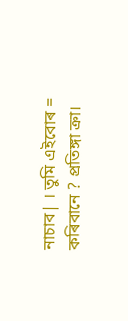নাচাব| । তুমি এইবোৰ = কৰিবানে ? প্রতিঙ্গা ক্ৰা।